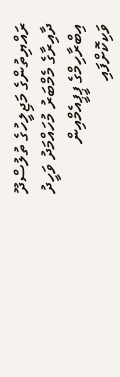ރައްޔިތުންގެ މަޖިލީހުގެ ތުލުސްދޫ ދާއިރާގެ މެމްބަރު މުހައްމަދު ވަހީދު އިބްރާހިމްގެ ޕީޕީއެމްއިން ވަކިކޮށްފައި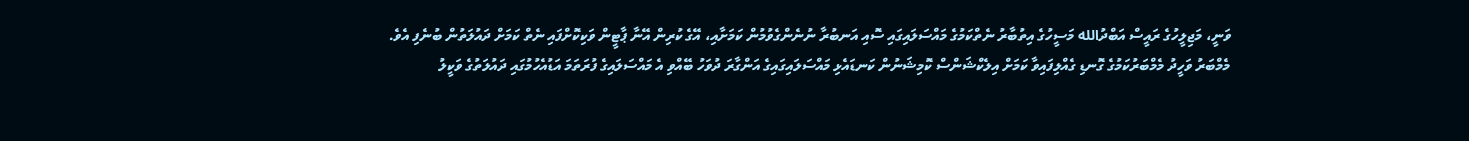ވަނީ، މަޖިލީހުގެ ރައީސް އަބްދުالله މަސީހުގެ އިތުބާރު ނެތްކަމުގެ މައްސަލައިގައި ސޮއި އަނބުރާ ނުނެންގެވުމުން ކަމަށާއި، އޭގެ ކުރިން އޭނާ ޕާޓީން ވަކިކޮށްފައި ނެތް ކަމަށް ދައުލަތުން ބުނެފި އެވެ.
މެމްބަރު ވަހީދު މެމްބަރުކަމުގެ ގޮނޑި ގެއްލިފައިވާ ކަމަށް އިލެކްޝަންސް ކޮމިޝަނުން ކަނޑައެޅި މައްސަލައިގައިގެ އަންގާރަ ދުވަހު ބޭއްވި އެ މައްސަލައިގެ ފުރަތަމަ އަޑުއެހުމުގައި ދައުލަތުގެ ވަކީލު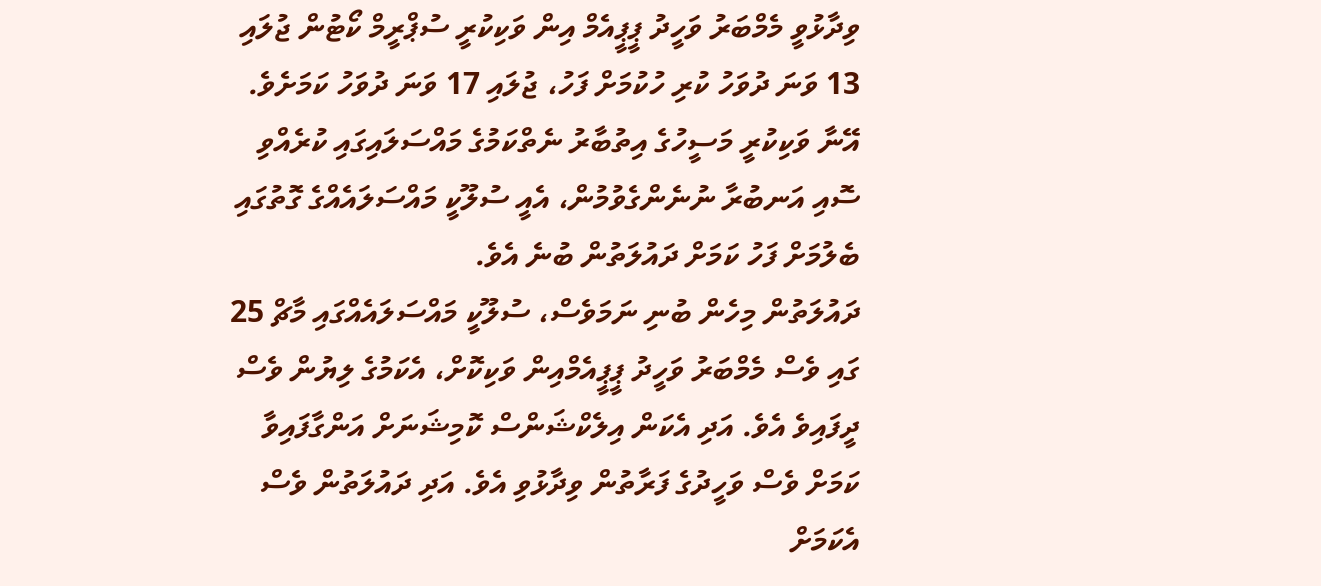ވިދާޅުވީ މެމްބަރު ވަހީދު ޕީޕީއެމް އިން ވަކިކުރީ ސުޕްރީމް ކޯޓުން ޖުލައި 13 ވަނަ ދުވަހު ކުރި ހުކުމަށް ފަހު، ޖުލައި 17 ވަނަ ދުވަހު ކަމަށެވެ. އޭނާ ވަކިކުރީ މަސީހުގެ އިތުބާރު ނެތްކަމުގެ މައްސަލައިގައި ކުރެއްވި ސޮއި އަނބުރާ ނުނެންގެވުމުން، އެއީ ސުލޫކީ މައްސަލައެއްގެ ގޮތުގައި ބެލުމަށް ފަހު ކަމަށް ދައުލަތުން ބުނެ އެވެ.
ދައުލަތުން މިހެން ބުނި ނަމަވެސް، ސުލޫކީ މައްސަލައެއްގައި މާޗް 25 ގައި ވެސް މެމްބަރު ވަހީދު ޕީޕީއެމްއިން ވަކިކޮށް، އެކަމުގެ ލިޔުން ވެސް ދީފައިވެ އެވެ. އަދި އެކަން އިލެކްޝަންސް ކޮމިޝަނަށް އަންގާފައިވާ ކަމަށް ވެސް ވަހީދުގެ ފަރާތުން ވިދާޅުވި އެވެ. އަދި ދައުލަތުން ވެސް އެކަމަށް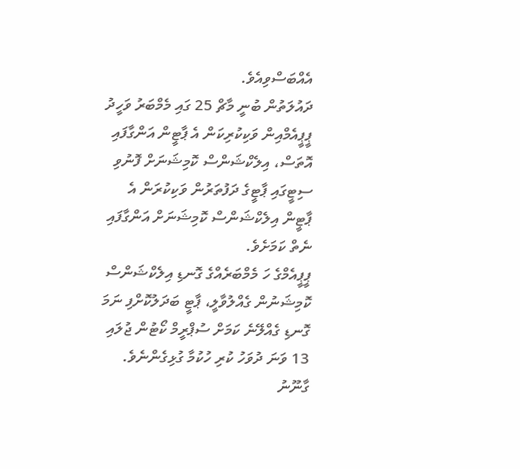އެއްބަސްވިއެވެ.
ދައުލަތުން ބުނީ މާޗް 25 ގައި މެމްބަރު ވަހީދު ޕީޕީއެމްއިން ވަކިކުރިކަން އެ ޕާޓީން އަންގާފައި އޮތަސް، އިލެކްޝަންސް ކޮމިޝަނަށް ފޮނުވި ސިޓީގައި ޕާޓީގެ ދަފުތަރުން ވަކިކުރަން އެ ޕާޓީން އިލެކްޝަންސް ކޮމިޝަނަށް އަންގާފައި ނެތް ކަމަށެވެ.
ޕީޕީއެމްގެ ހަ މެމްބަރެއްގެ ގޮނޑި އިލެކްޝަންސް ކޮމިޝަނުން ގެއްލުވާލީ، ޕާޓީ ބަދަލުކޮށްފި ނަމަ ގޮނޑި ގެއްލޭނެ ކަމަށް ސުޕްރީމް ކޯޓުން ޖުލައި 13 ވަނަ ދުވަހު ކުރި ހުކުމާ ގުޅިގެންނެވެ. ގާނޫނު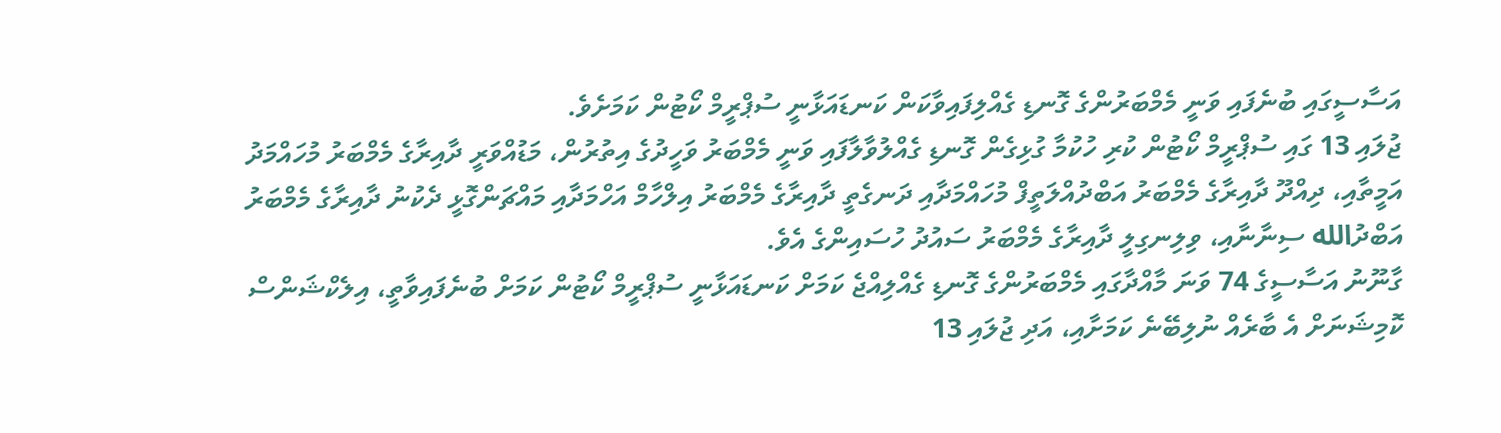އަސާސީގައި ބުނެފައި ވަނީ މެމްބަރުންގެ ގޮނޑި ގެއްލިފައިވާކަން ކަނޑައަޅާނީ ސުޕްރީމް ކޯޓުން ކަމަށެވެ.
ޖުލައި 13 ގައި ސުޕްރީމް ކޯޓުން ކުރި ހުކުމާ ގުޅިގެން ގޮނޑި ގެއްލުވާލާފައި ވަނީ މެމްބަރު ވަހީދުގެ އިތުރުން، މަޑުއްވަރީ ދާއިރާގެ މެމްބަރު މުހައްމަދު އަމީތާއި، ދިއްދޫ ދާއިރާގެ މެމްބަރު އަބްދުއްލަތީފް މުހައްމަދާއި ދަނގެތީ ދާއިރާގެ މެމްބަރު އިލްހާމް އަހްމަދާއި މައްޗަންގޮޅީ ދެކުނު ދާއިރާގެ މެމްބަރު އަބްދުالله ސިނާނާއި، ވިލިނގިލީ ދާއިރާގެ މެމްބަރު ސައުދު ހުސައިންގެ އެވެ.
ގާނޫނު އަސާސީގެ 74 ވަނަ މާއްދާގައި މެމްބަރުންގެ ގޮނޑި ގެއްލިއްޖެ ކަމަށް ކަނޑައަޅާނީ ސުޕްރީމް ކޯޓުން ކަމަށް ބުނެފައިވާތީ، އިލެކްޝަންސް ކޮމިޝަނަށް އެ ބާރެއް ނުލިބޭނެ ކަމަށާއި، އަދި ޖުލައި 13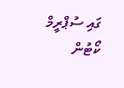ގައި ސުޕްރީމް ކޯޓުން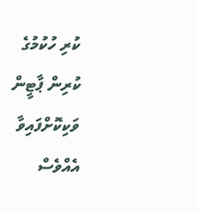ކުރި ހުކުމުގެ ކުރިން ޕާޓީން ވަކިކޮށްފައިވާ އެއްވެސް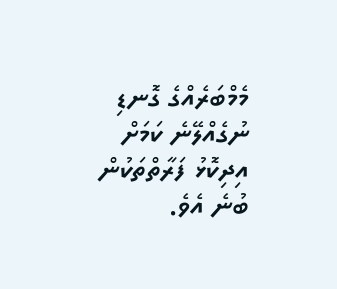މެމްބަރެއްގެ ގޮނޑި ނުގެއްލޭނެ ކަމަށް އިދިކޮޅު ފަރާތްތަކުން ބުނެ އެވެ.